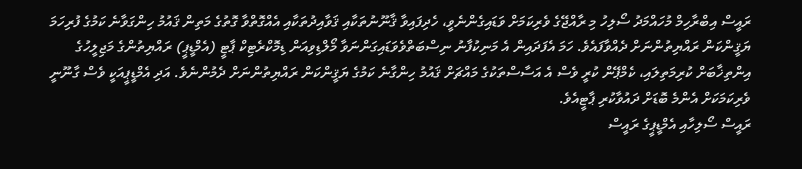ރައީސް އިބްރާހިމް މުހައްމަދު ސޯލިހު މި ރާއްޖޭގެ ވެރިކަމަށް ވަޑައިގެންނެވީ، ހެދިފައިވާ ޤާނޫނުތަކާއި ޤަވާއިދުތަކާއި އެއްގޮތްވާ ގޮތުގެ މަތިން ޤައުމު ހިންގަވާނެ ކަމުގެ ފުރިހަމަ ޔަޤީންކަން ރައްޔިތުންނަށް ދެއްވާފައެވެ. ހަމަ އެފަދައިން އެ މަނިކުފާނު ނިސްބަތްވެވަޑައިގަންނަވާ މޯލްޑިވިއަން ޑިމޮކްރެޓިކް ޕާޓީ (އެމްޑީޕީ) ރައްޔިތުންގެ މަޖިލީހުގެ އިންތިޚާބަށް ކުރިމަތިލައި، ކެމްޕޭން ކުރީ ވެސް އެ އަސާސްތަކުގެ މައްޗަށް ޤައުމު ހިންގާނެ ކަމުގެ ޔަޤީންކަން ރައްޔިތުންނަށް ދެމުންނެވެ. އަދި އެމްޑީޕީއަކީ ވެސް ގާނޫނީ ވެރިކަމަކަށް އެންމެ ބޮޑަށް ދައުވާކުރި ޕާޓީއެވެ.
ރައީސް ސޯލިހާއި އެމްޑީޕީގެ ރައީސް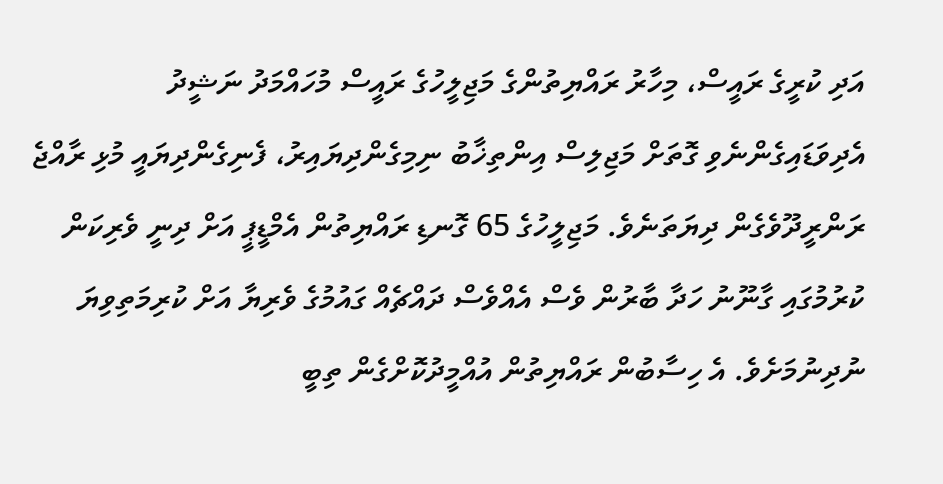އަދި ކުރީގެ ރައީސް، މިހާރު ރައްޔިތުންގެ މަޖިލީހުގެ ރައީސް މުހައްމަދު ނަޝީދު އެދިވަޑައިގެންނެވި ގޮތަށް މަޖިލިސް އިންތިޚާބު ނިމިގެންދިޔައިރު، ފެނިގެންދިޔައީ މުޅި ރާއްޖެ ރަންރީދޫވެގެން ދިޔަތަނެވެ. މަޖިލީހުގެ 65 ގޮނޑި ރައްޔިތުން އެމްޑީޕީ އަށް ދިނީ ވެރިކަން ކުރުމުގައި ގާނޫނު ހަދާ ބާރުން ވެސް އެއްވެސް ދައްޗެއް ގައުމުގެ ވެރިޔާ އަށް ކުރިމަތިވިޔަ ނުދިނުމަށެވެ. އެ ހިސާބުން ރައްޔިތުން އުއްމީދުކޮށްގެން ތިބީ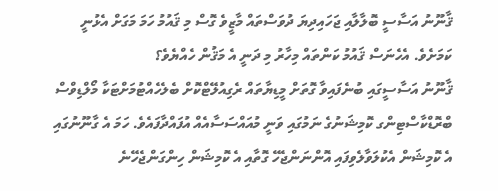ޤާނޫނު އަސާސީ ބޮލާލާއި ޖަހައިދިޔަ ދުވަސްތައް މާޒީވެ ގޮސް މި ޤައުމު ހަމަ މަގަށް އެޅުނީ ކަމަށެވެ. އެހެނަސް ޤައުމު ކަންތައް މިހާރު މި ދަނީ އެ މަޤުން ހެއްޔެވެ؟
ޤާނޫނު އަސާސީގައި ބުނެފައިވާ ގޮތަށް މީޑިޔާތައް ރެގިއުލޭޓްކޮށް ބެލެހެއްޓުމަށްޓަކާ މޯލްޑިވްސް ބްރޮޑްކާސްޓިންގ ކޮމިޝަނުގެ ނަމުގައި ވަނީ މުއައްސަސާއެއް އުފައްދާފައެވެ. ހަމަ އެ ގާނޫނުގައި އެ ކޮމިޝަން އެކުލަވާލެވިފައި އޮންނަންޖެހޭ ގޮތާއި އެ ކޮމިޝަން ހިންގަންޖެހޭނެ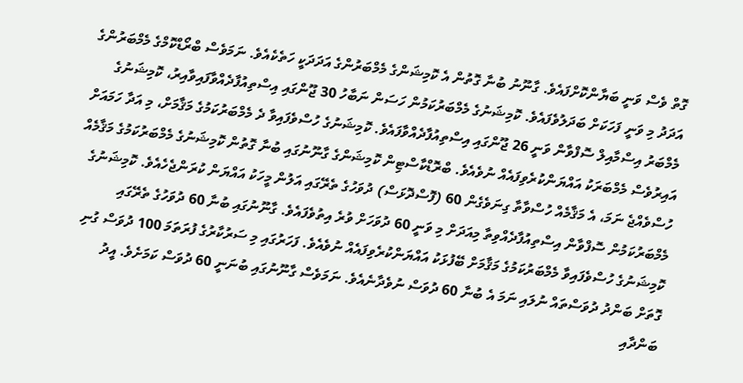ގޮތް ވެސް ވަނީ ބަޔާންކޮށްފައެވެ. ގާނޫނު ބުނާ ގޮތުން އެ ކޮމިޝަންގެ މެމްބަރުންގެ އަދަދަކީ ހަތެކެއެވެ. ނަމަވެސް ބްރޯޑްކޮމްގެ މެމްބަރުންގެ އަދަދު މި ވަނީ ފަހަކަށް ބަދަލުވެފައެވެ. ކޮމިޝަނުގެ މެމްބަރުކަމުން ހަސަން ނަބާހު 30 ޖޫންގައި އިސްތިއުފާދެއްވާފައިވާއިރު، ކޮމިޝަނުގެ މެމްބަރު އިސްމާއިލް ސޮފްވާން ވަނީ 26 ޖޫންގައި އިސްތިއުފާދެއްވާފައެވެ. ކޮމިޝަނުގެ ހުސްވެފައިވާ ދެ މެމްބަރުކަމުގެ މަޤާމަށް، މި އަދާ ހަމައަށް އައިރުވެސް މެމްބަރަކު އައްޔަންކުރެވިފައެއް ނުވެއެވެ. ބްރޮޑްކާސްޓިން ކޮމިޝަންގެ ގާނޫނުގައި ބުނާ ގޮތުން ކޮމިޝަނުގެ މެމްބަރުކަމުގެ މަޤާމެއް ހުސްވެއްޖެ ނަމަ، އެ މަޤާމެއް ހުސްވާތާ ގިނަވެގެން 60 (ފޮސްދޮޅަސް) ދުވަހުގެ ތެރޭގައި އަލުން މީހަކު އައްޔަން ކުރަންޖެހެއެވެ. ކޮމިޝަނުގެ މެމްބަރުކަމުން ސޮފްވާން އިސްތިއުފާދެއްވިތާ މިއަދަށް މި ވަނީ 60 ދުވަހަށް ވުރެ އިތުވެފައެވެ. ގާނޫނުގައި ބުނާ 60 ދުވަހުގެ ތެރޭގައި ކޮމިޝަނުގެ ހުސްވެފައިވާ މެމްބަރުކަމުގެ މަޤާމަށް ބޭފުޅަކު އައްޔަންކުރެވިފައެއް ނުވެއެވެ. ފަހަރުގައި މި ސަރުކާރުގެ ފުރަތަމަ 100 ދުވަސް ގުނި ގޮތަށް ބަންދު ދުވަސްތައް ނުލައި ނަމަ އެ ބުނާ 60 ދުވަސް ނުވެދާނެއެވެ. ނަމަވެސް ގާނޫނުގައި ބުނަނީ 60 ދުވަސް ކަމަށެވެ. އީދު ބަންދާއި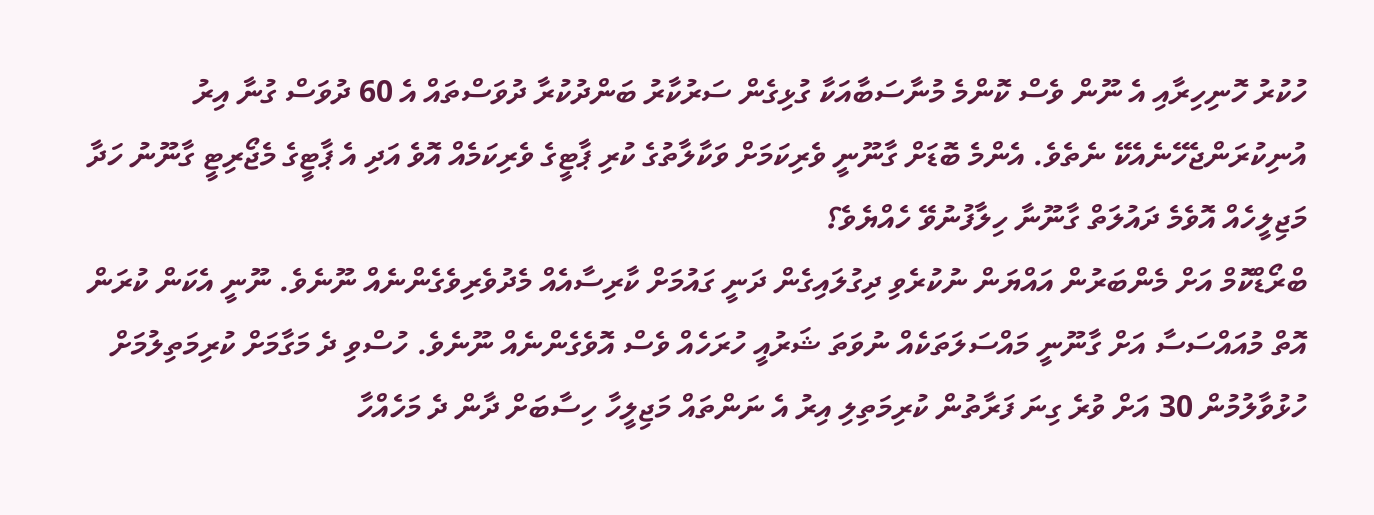ހުކުރު ހޮނިހިރާއި އެ ނޫން ވެސް ކޮންމެ މުނާސަބާއަކާ ގުޅިގެން ސަރުކާރު ބަންދުކުރާ ދުވަސްތައް އެ 60 ދުވަސް ގުނާ އިރު އުނިކުރަންޖެހޭނެއެކޭ ނެތެވެ. އެންމެ ބޮޑަށް ގާނޫނީ ވެރިކަމަށް ވަކާލާތުގެ ކުރި ޕާޓީގެ ވެރިކަމެއް އޮވެ އަދި އެ ޕާޓީގެ މެޖޯރިޓީ ގާނޫނު ހަދާ މަޖިލީހެއް އޮވެމެ ދައުލަތް ގާނޫނާ ހިލާފުނުވޭ ހެއްޔެވެ؟
ބްރޯޑްކޮމް އަށް މެންބަރުން އައްޔަން ނުކުރެވި ދިގުލައިގެން ދަނީ ގައުމަށް ކާރިސާއެއް މެދުވެރިވެގެންނެއް ނޫނެވެ. ނޫނީ އެކަން ކުރަން އޮތް މުއައްސަސާ އަށް ގާނޫނީ މައްސަލަތަކެއް ނުވަތަ ޝަރުއީ ހުރަހެއް ވެސް އޮވެގެންނެއް ނޫނެވެ. ހުސްވި ދެ މަގާމަށް ކުރިމަތިލުމަށް ހުޅުވާލުމުން 30 އަށް ވުރެ ގިނަ ފަރާތުން ކުރިމަތިލި އިރު އެ ނަންތައް މަޖިލީހާ ހިސާބަށް ދާން ދެ މަހެއްހާ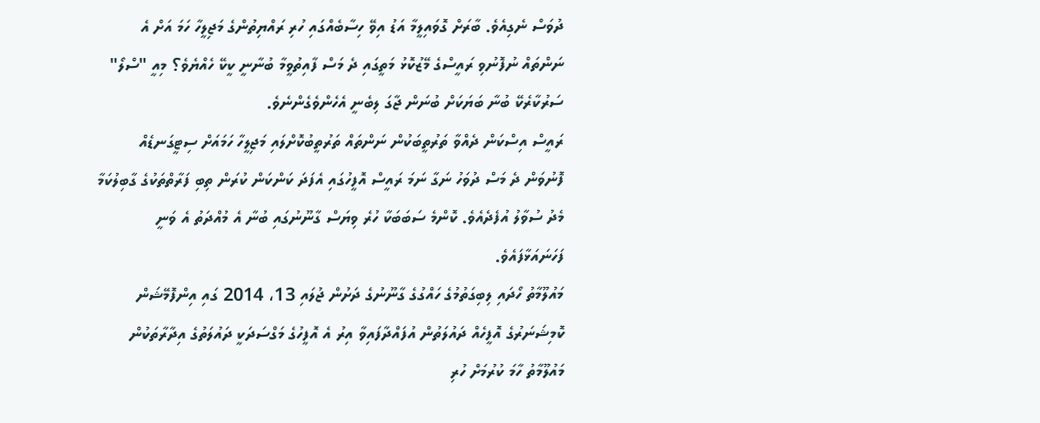ދުވަސް ނެގިއެވެ. ބާރަށް ގޮވައިލީމާ އަޑު އިވޭ ހިސާބެއްގައި ހުރި ރައްޔިތުންގެ މަޖިލީހާ ހަމަ އަށް އެ ނަންތައް ނުފޮނުވި ރައީސްގެ މޭޒުކޮޅު މަތީގައި ދެ މަސް ފާއިތުވީމާ ބުނާނީ ކީކޭ ހެއްޔެވެ؟ މިއީ "ސްލޯ" ސަރުކާރެކޭ ބުނާ ބަޔަކަށް ބުނަން ޖާގަ ލިބެނީ އެހެންވެގެންނެވެ.
ރައީސް އިސްކަން ދެއްވާ ތަރުތީބަކުން ނަންތައް ތަރުތީބުކޮށްލައި މަޖިލީހާ ހަމައަށް ސިޓީގަނޑެއް ފޮނުވަން ދެ މަސް ދުވަހު ނަގާ ނަމަ ރައީސް އޮފީހުގައި އެފަދަ ކަންކަން ކުރަން ތިބި ފަރާތްތަކުގެ ގާބިލުކަމާ މެދު ސުވާލު އުފެދެއެވެ. ކޮންމެ ސަބަބަކާ ހުރެ ވިޔަސް ގާނޫނުގައި ބުނާ އެ މުއްދަތު އެ ވަނީ ފަހަނައަޅާފައެވެ.
މައުލޫމާތު ހޯދައި ލިބިގަތުމުގެ ހައްގުގެ ގާނޫނުގެ ދަށުން ޖުލައި 13، 2014 ގައި އިންފޮމޭޝަން ކޮމިޝަނަރުގެ އޮފީހެއް ދައުލަތުން އުފައްދާފައިވާ އިރު އެ އޮފީހުގެ މަގްސަދަކީ ދައުލަތުގެ އިދާރާތަކުން މައުލޫމާތު ހާމަ ކުރުމަށް ހުރި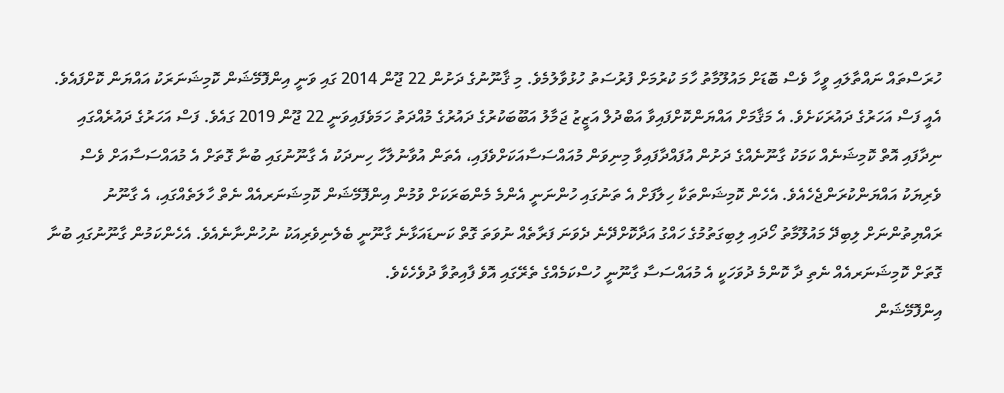ހުރަސްތައް ނައްތާލައި ވީހާ ވެސް ބޮޑަށް މައުލޫމާތު ހާމަ ކުރުމަށް ފުރުސަތު ހުޅުވާލުމެވެ. މި ޤާނޫނުގެ ދަށުން 22 ޖޫން 2014 ގައި ވަނީ އިންފޮމޭޝަން ކޮމިޝަނަރަކު އައްޔަން ކޮށްފައެވެ. އެއީ ފަސް އަހަރުގެ ދައުރަކަށެވެ. އެ މަޤާމަށް އައްޔަންކޮށްފައިވާ އަބްދުލް އަޒީޒު ޖަމާލު އަބޫބަކުރުގެ ދައުރުގެ މުއްދަތު ހަމަވެފައިވަނީ 22 ޖޫން 2019 ގައެވެ. ފަސް އަހަރުގެ ދައުރެއްގައި ނިދާފައި އޮތް ކޮމިޝަނެއް ކަމަކު ގާނޫނެއްގެ ދަށުން އުފައްދާފައިވާ މިނިވަން މުއައްސަސާއަކަށްވެފައި، އެތަން އުވާނުލާހާ ހިނދަކު އެ ގާނޫނުގައި ބުނާ ގޮތަށް އެ މުއައްސަސާއަށް ވެސް ވެރިޔަކު އައްޔަންކުރަންޖެހެއެވެ. އެހެން ކޮމިޝަންތަކާ ހިލާފަށް އެ ތަނުގައި ހުންނަނީ އެންމެ މެންބަރަކަށް ވުމުން އިންފޮމޭޝަން ކޮމިޝަނަރއެއް ނެތް ހާލަތެއްގައި، އެ ގާނޫނު ރައްޔިތުންނަށް ލިބިދޭ މައުލޫމާތު ހޯދައި ލިބިގަތުމުގެ ހައްގު އަދާކޮށްދޭނެ ދެވަނަ ފަރާތެއް ނުވަތަ ގޮތް ކަނޑައަޅާނެ ގާނޫނީ ބެލެނިވެރިއަކު ނުހުންނާނެއެވެ. އެހެންކަމުން ގާނޫނުގައި ބުނާ ގޮތަށް ކޮމިޝަނަރއެއް ނެތި ދާ ކޮންމެ ދުވަހަކީ އެ މުއައްސަސާ ގާނޫނީ ހުސްކަމެއްގެ ތެރޭގައި އޮވެ ފާއިތުވާ ދުވެހެކެވެ.
އިންފޮމޭޝަން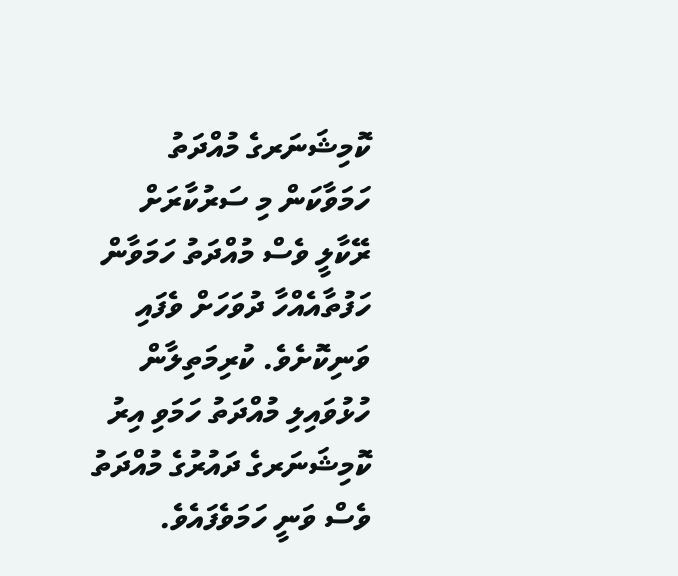ކޮމިޝަނަރގެ މުއްދަތު ހަމަވާކަން މި ސަރުކާރަށް ރޭކާލީ ވެސް މުއްދަތު ހަމަވާން ހަފުތާއެއްހާ ދުވަހަށް ވެފައި ވަނިކޮށެވެ. ކުރިމަތިލާން ހުޅުވައިލި މުއްދަތު ހަމަވި އިރު ކޮމިޝަނަރގެ ދައުރުގެ މުއްދަތު ވެސް ވަނީ ހަމަވެފައެވެ.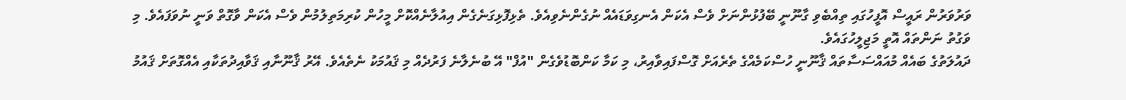ވަރުވަރުން ރައީސް އޮފީހުގައި ތިއްބެވި ގާނޫނީ ބޭފުޅުންނަށް ވެސް އެކަން އެނގިވަޑައެއް ނުގެންނެވިއެވެ. ތެޅިފޮޅިގަނެގެން އިއުލާނެއްކޮށް މީހުން ކުރިމަތިލުމުން ވެސް އެކަން ވާގޮތް ވަނީ ނުވަފައެވެ. މި ވަގުތު ނަންތައް އޮތީ މަޖިލީހުގައެވެ.
ދައުލަތުގެ ބައެއް މުއައްސަސާތައް ޤާނޫނީ ހުސްކަމެއްގެ ތެރެއަށް ގޮސްފައިވާއިރު، މި ކަމާ ކަންބޮޑުވެގެން "އުފް" އޭ ބުނެލާނެ ފަރުދެއް މި ޤައުމަކު ނެތެއެވެ. އޭރު ޤާނޫނާއި ޤަވާއިދުތަކާއި އެއްގޮތަށް ޤައުމު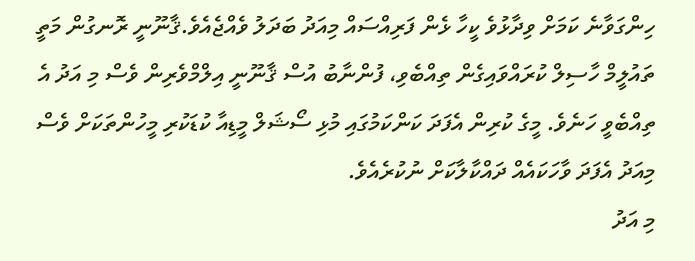ހިންގަވާނެ ކަމަށް ވިދާޅުވެ ކީހާ ޅެން ފަރިއްސައް މިއަދު ބަދަލު ވެއްޖެއެވެ.ޤާނޫނީ ރޮނގުން މަތީ ތައުލީމް ހާސިލް ކުރައްވައިގެން ތިއްބެވި، ފުންނާބު އުސް ޤާނޫނީ އިލްމްވެރިން ވެސް މި އަދު އެ ތިއްބެވީ ހަނެވެ. މީގެ ކުރިން އެފަދަ ކަންކަމުގައި މުޅި ސޯޝަލް މީޑިއާ ކުޑަކުރި މީހުންތަކަށް ވެސް މިއަދު އެފަދަ ވާހަކައެއް ދައްކާލާކަށް ނުކުރެއެވެ.
މި އަދު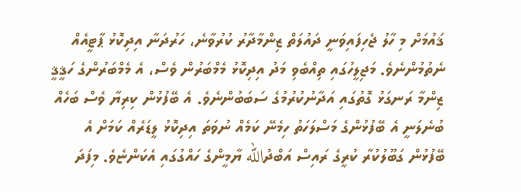ޤައުމަށް މި ހާލު ޖެހިފައިވަނީ ދައުލަތް ޒިންމާދާރު ކުރުވާނެ، ހަރުދަނާ އިދިކޮޅު ޕާޓީއެއް ނެތުމުންނެވެ. މަޖިލީހުގައި ތިއްބެވި މަދު އިދިކޮޅު މެމްބަރުން ވެސް، އެ މެމްބަރުންގެ ހަޤީޤީ ޒިންމާ ރަނގަޅު ގޮތުގައި އަދާނުކުރުމުގެ ސަބަބުންނެވެ. އެ ބޭފުޅުން ކިރިޔާ ވެސް ބަހެއް ބުނެލަނީ އެ ބޭފުޅުންގެ މަސްލަހަތު ހިމެނޭ ކަމެއް ނުވަތަ އިދިކޮޅު ލީޑަރެއް ކަމަށް އެ ބޭފުޅުން ގަބޫލުކުރާ ކުރީގެ ރައިސް އަބްދުالله ޔާމީންގެ ހައްގުގައި އެކަންޏެވެ. މިފަދަ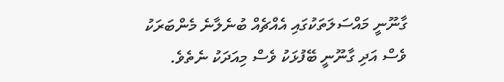ގާނޫނީ މައްސަލަތަކުގައި އެއްޗެއް ބުނެލާނެ މެންބަރަކު ވެސް އަދި ގާނޫނީ ބޭފުޅަކު ވެސް މިއަދަކު ނެތެވެ.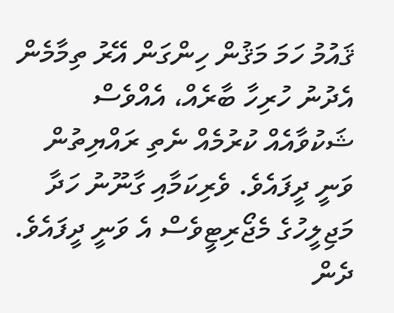ޤައުމު ހަމަ މަޤުން ހިންގަން އޭރު ތިމާމެން އެދުނު ހުރިހާ ބާރެއް، އެއްވެސް ޝަކުވާއެއް ކުރުމެއް ނެތި ރައްޔިތުން ވަނީ ދީފައެވެ. ވެރިކަމާއި ގާނޫނު ހަދާ މަޖިލީހުގެ މެޖޯރިޓީވެސް އެ ވަނީ ދީފައެވެ. ދެން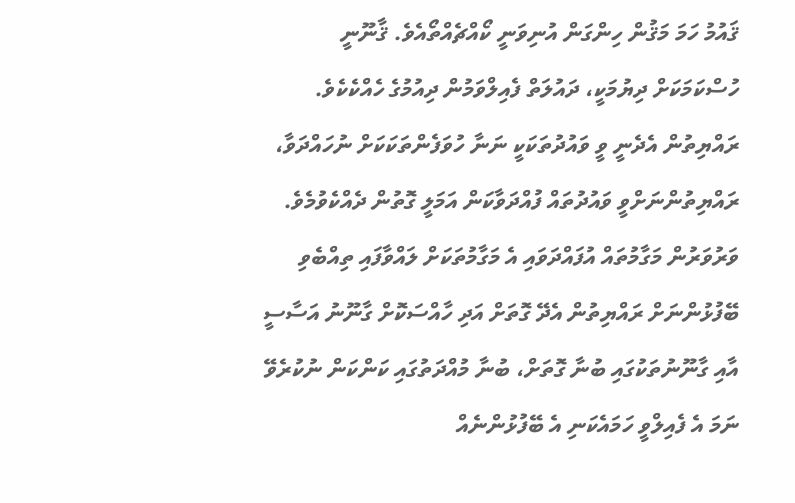ޤައުމު ހަމަ މަޤުން ހިންގަން އުނިވަނީ ކޯއްޗެއްތޯއެވެ. ޤާނޫނީ ހުސްކަމަކަށް ދިޔުމަކީ، ދައުލަތް ފެއިލްވަމުން ދިއުމުގެ ހެއްކެކެވެ. ރައްޔިތުން އެދެނީ ވީ ވައުދުތަކަކީ ނަނާ ހުވަފެންތަކަކަށް ނުހައްދަވާ، ރައްޔިތުންނަށްވީ ވައުދުތައް ފުއްދަވާކަން އަމަލީ ގޮތުން ދެއްކެވުމެވެ. ވަރުވަރުން މަގާމުތައް އުފައްދަވައި އެ މަގާމުތަކަށް ލައްވާފައި ތިއްބެވި ބޭފުޅުންނަށް ރައްޔިތުން އެދޭ ގޮތަށް އަދި ހާއްސަކޮށް ގާނޫނު އަސާސީ އާއި ގާނޫނުތަކުގައި ބުނާ ގޮތަށް، ބުނާ މުއްދަތުގައި ކަންކަން ނުކުރެވޭ ނަމަ އެ ފެއިލްވީ ހަމައެކަނި އެ ބޭފުޅުންނެއް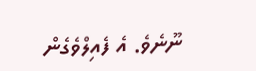ނޫނެވެ. އެ ފެއިލްވެގެން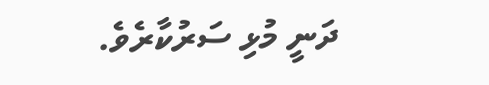ދަނީ މުޅި ސަރުކާރެވެ.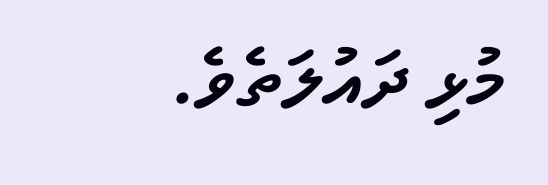މުޅި ދައުލަތެވެ.